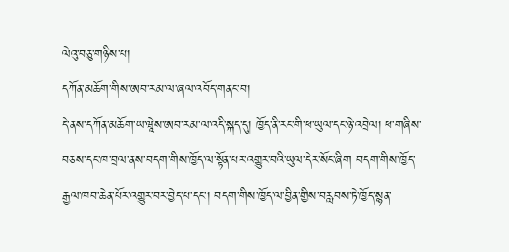ལེའུ་བཅུ་གཉིས་པ།
དཀོན་མཆོག་གིས་ཨབ་རམ་ལ་ཞལ་འབོད་གནང་བ།
དེ་ནས་དཀོན་མཆོག་ཡ་ཝཱེས་ཨབ་རམ་ལ་འདི་སྐད་དུ། ཁྱོད་ནི་རང་གི་ཕ་ཡུལ་དང་ཉེ་འབྲེལ། ཕ་གཞིས་བཅས་དང་ཁ་བྲལ་ནས་བདག་གིས་ཁྱོད་ལ་སྟོན་པར་འགྱུར་བའི་ཡུལ་དེར་སོང་ཞིག བདག་གིས་ཁྱོད་རྒྱལ་ཁབ་ཆེན་པོར་འགྱུར་བར་བྱེད་པ་དང་། བདག་གིས་ཁྱོད་ལ་བྱིན་གྱིས་བརླབས་ཏེ་ཁྱོད་སྙན་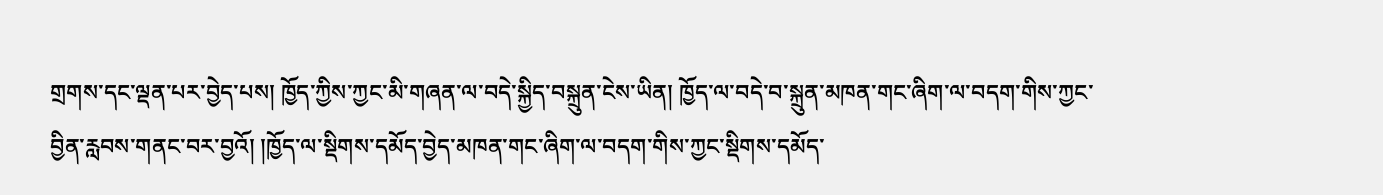གྲགས་དང་ལྡན་པར་བྱེད་པས། ཁྱོད་ཀྱིས་ཀྱང་མི་གཞན་ལ་བདེ་སྐྱིད་བསྐྲུན་ངེས་ཡིན། ཁྱོད་ལ་བདེ་བ་སྐྲུན་མཁན་གང་ཞིག་ལ་བདག་གིས་ཀྱང་བྱིན་རླབས་གནང་བར་བྱའོ། །ཁྱོད་ལ་སྡིགས་དམོད་བྱེད་མཁན་གང་ཞིག་ལ་བདག་གིས་ཀྱང་སྡིགས་དམོད་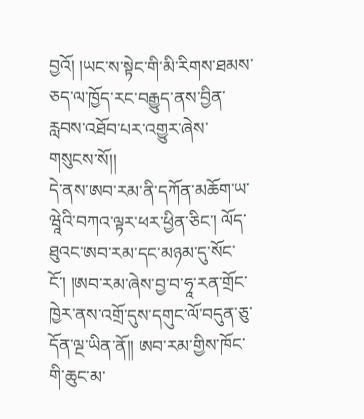བྱའོ། །ཡང་ས་སྟེང་གི་མི་རིགས་ཐམས་ཅད་ལ་ཁྱོད་རང་བརྒྱུད་ནས་བྱིན་རླབས་འཐོབ་པར་འགྱུར་ཞེས་གསུངས་སོ།།
དེ་ནས་ཨབ་རམ་ནི་དཀོན་མཆོག་ཡ་ཝཱེའི་བཀའ་ལྟར་ཕར་ཕྱིན་ཅིང་། ལོད་ཐུའང་ཨབ་རམ་དང་མཉམ་དུ་སོང་ངོ་། །ཨབ་རམ་ཞེས་བྱ་བ་ཧཱ་རན་གྲོང་ཁྱེར་ནས་འགྲོ་དུས་དགུང་ལོ་བདུན་ཅུ་དོན་ལྔ་ཡིན་ནོ།། ཨབ་རམ་གྱིས་ཁོང་གི་ཆུང་མ་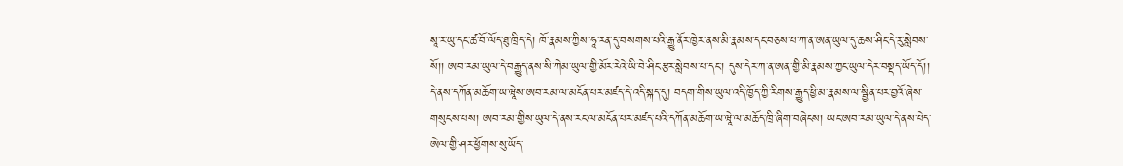སཱ་ར་ཡུ་དང་ཚ་བོ་ལོད་ཐུ་ཁྲིད་དེ། ཁོ་རྣམས་ཀྱིས་ཧཱ་རན་དུ་བསགས་པའི་རྒྱུ་ནོར་ཁྱེར་ནས་མི་རྣམས་དང་བཅས་པ་ཀ་ན་ཨན་ཡུལ་དུ་ཆས་ཤིང་དེ་རུ་སླེབས་སོ།། ཨབ་རམ་ཡུལ་དེ་བརྒྱུད་ནས་སི་ཀེམ་ཡུལ་གྱི་མོར་རེའེ་ཡི་བེ་ཤིང་རྩར་སླེབས་པ་དང་། དུས་དེར་ཀ་ན་ཨན་གྱི་མི་རྣམས་ཀྱང་ཡུལ་དེར་བསྡད་ཡོད་དོ།། དེ་ནས་དཀོན་མཆོག་ཡ་ཝཱེས་ཨབ་རམ་ལ་མངོན་པར་མཛད་དེ་འདི་སྐད་དུ། བདག་གིས་ཡུལ་འདི་ཁྱོད་ཀྱི་རིགས་རྒྱུད་ཕྱི་མ་རྣམས་ལ་སྦྱིན་པར་བྱའོ་ཞེས་གསུངས་པས། ཨབ་རམ་གྱིས་ཡུལ་དེ་ནས་རང་ལ་མངོན་པར་མཛད་པའི་དཀོན་མཆོག་ཡ་ཝཱེ་ལ་མཆོད་ཁྲི་ཞིག་བཞེངས། ཡང་ཨབ་རམ་ཡུལ་དེ་ནས་པེད་ཨེལ་གྱི་ཤར་ཕྱོགས་སུ་ཡོད་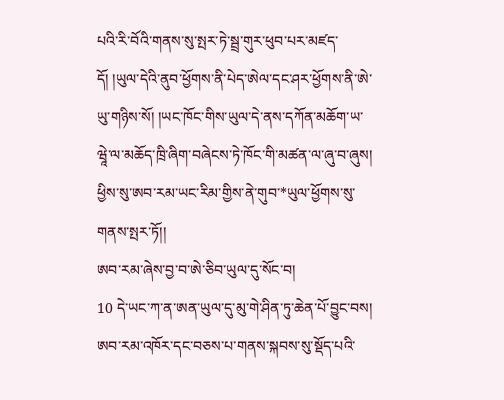པའི་རི་བོའི་གནས་སུ་སྤར་ཏེ་སྦྲ་གུར་ཕུབ་པར་མཛད་དོ། །ཡུལ་དེའི་ནུབ་ཕྱོགས་ནི་པེད་ཨེལ་དང་ཤར་ཕྱོགས་ནི་ཨེ་ཡུ་གཉིས་སོ། །ཡང་ཁོང་གིས་ཡུལ་དེ་ནས་དཀོན་མཆོག་ཡ་ཝཱེ་ལ་མཆོད་ཁྲི་ཞིག་བཞེངས་ཏེ་ཁོང་གི་མཚན་ལ་ཞུ་བ་ཞུས། ཕྱིས་སུ་ཨབ་རམ་ཡང་རིམ་གྱིས་ནེ་གུབ་*ཡུལ་ཕྱོགས་སུ་གནས་སྤར་ཏོ།།
ཨབ་རམ་ཞེས་བྱ་བ་ཨེ་ཅིབ་ཡུལ་དུ་སོང་བ།
10 དེ་ཡང་ཀ་ན་ཨན་ཡུལ་དུ་མུ་གེ་ཤིན་ཏུ་ཆེན་པོ་བྱུང་བས། ཨབ་རམ་འཁོར་དང་བཅས་པ་གནས་སྐབས་སུ་སྡོད་པའི་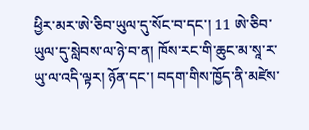ཕྱིར་མར་ཨེ་ཅིབ་ཡུལ་དུ་སོང་བ་དང་། 11 ཨེ་ཅིབ་ཡུལ་དུ་སླེབས་ལ་ཉེ་བ་ན། ཁོས་རང་གི་ཆུང་མ་སཱ་ར་ཡུ་ལ་འདི་ལྟར། ཉོན་དང་། བདག་གིས་ཁྱོད་ནི་མཛེས་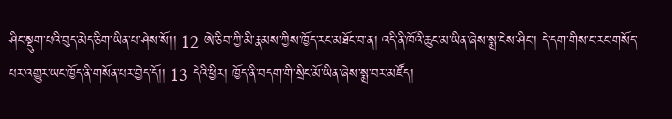ཤིང་སྡུག་པའི་བུད་མེད་ཅིག་ཡིན་པ་ཤེས་སོ།། 12 ཨེ་ཅིབ་ཀྱི་མི་རྣམས་ཀྱིས་ཁྱོད་རང་མཐོང་བ་ན། འདི་ནི་ཁོའི་ཆུང་མ་ཡིན་ཞེས་སྨྲ་ངེས་ཤིང་། དེ་དག་གིས་ང་རང་གསོད་པར་འགྱུར་ཡང་ཁྱོད་ནི་གསོན་པར་བྱེད་དོ།། 13 དེའི་ཕྱིར། ཁྱོད་ནི་བདག་གི་སྲིང་མོ་ཡིན་ཞེས་སྨྲ་བར་མཛོད།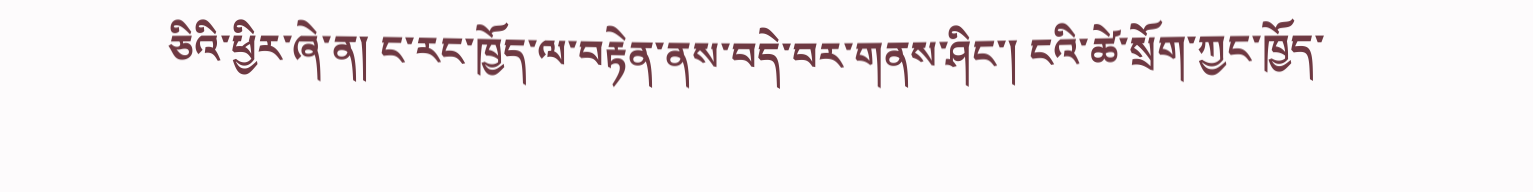ཅིའི་ཕྱིར་ཞེ་ན། ང་རང་ཁྱོད་ལ་བརྟེན་ནས་བདེ་བར་གནས་ཤིང་། ངའི་ཚེ་སྲོག་ཀྱང་ཁྱོད་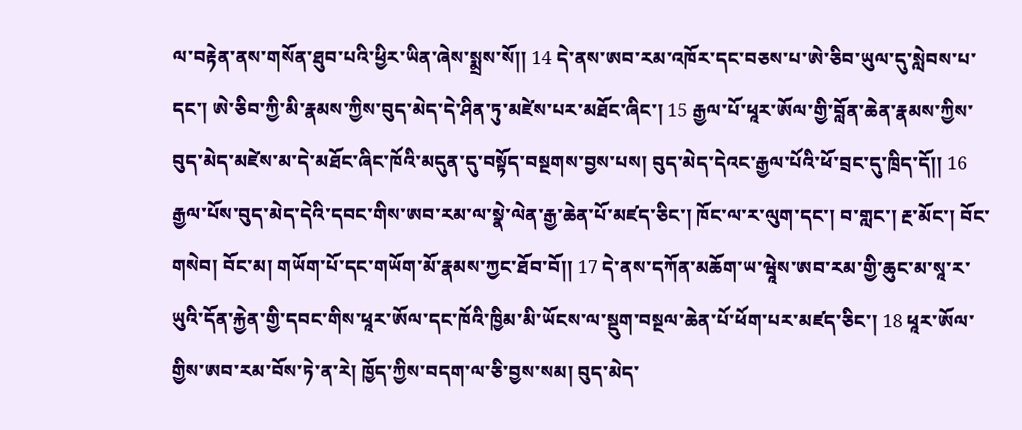ལ་བརྟེན་ནས་གསོན་ཐུབ་པའི་ཕྱིར་ཡིན་ཞེས་སྨྲས་སོ།། 14 དེ་ནས་ཨབ་རམ་འཁོར་དང་བཅས་པ་ཨེ་ཅིབ་ཡུལ་དུ་སླེབས་པ་དང་། ཨེ་ཅིབ་ཀྱི་མི་རྣམས་ཀྱིས་བུད་མེད་དེ་ཤིན་ཏུ་མཛེས་པར་མཐོང་ཞིང་། 15 རྒྱལ་པོ་ཕཱར་ཨོལ་གྱི་བློན་ཆེན་རྣམས་ཀྱིས་བུད་མེད་མཛེས་མ་དེ་མཐོང་ཞིང་ཁོའི་མདུན་དུ་བསྟོད་བསྔགས་བྱས་པས། བུད་མེད་དེའང་རྒྱལ་པོའི་ཕོ་བྲང་དུ་ཁྲིད་དོ།། 16 རྒྱལ་པོས་བུད་མེད་དེའི་དབང་གིས་ཨབ་རམ་ལ་སྣེ་ལེན་རྒྱ་ཆེན་པོ་མཛད་ཅིང་། ཁོང་ལ་ར་ལུག་དང་། བ་གླང་། རྔ་མོང་། བོང་གསེབ། བོང་མ། གཡོག་པོ་དང་གཡོག་མོ་རྣམས་ཀྱང་ཐོབ་བོ།། 17 དེ་ནས་དཀོན་མཆོག་ཡ་ཝཱེས་ཨབ་རམ་གྱི་ཆུང་མ་སཱ་ར་ཡུའི་དོན་རྐྱེན་གྱི་དབང་གིས་ཕཱར་ཨོལ་དང་ཁོའི་ཁྱིམ་མི་ཡོངས་ལ་སྡུག་བསྔལ་ཆེན་པོ་ཕོག་པར་མཛད་ཅིང་། 18 ཕཱར་ཨོལ་གྱིས་ཨབ་རམ་བོས་ཏེ་ན་རེ། ཁྱོད་ཀྱིས་བདག་ལ་ཅི་བྱས་སམ། བུད་མེད་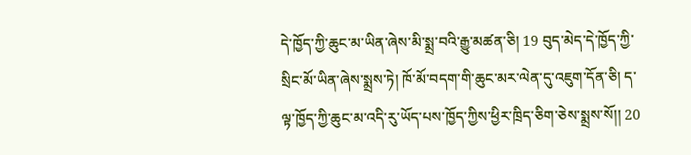དེ་ཁྱོད་ཀྱི་ཆུང་མ་ཡིན་ཞེས་མི་སྨྲ་བའི་རྒྱུ་མཚན་ཅི། 19 བུད་མེད་དེ་ཁྱོད་ཀྱི་སྲིང་མོ་ཡིན་ཞེས་སྨྲས་ཏེ། ཁོ་མོ་བདག་གི་ཆུང་མར་ལེན་དུ་འཇུག་དོན་ཅི། ད་ལྟ་ཁྱོད་ཀྱི་ཆུང་མ་འདི་རུ་ཡོད་པས་ཁྱོད་ཀྱིས་ཕྱིར་ཁྲིད་ཅིག་ཅེས་སྨྲས་སོ།། 20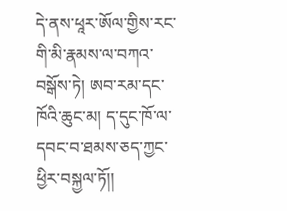དེ་ནས་ཕཱར་ཨོལ་གྱིས་རང་གི་མི་རྣམས་ལ་བཀའ་བསྒོས་ཏེ། ཨབ་རམ་དང་ཁོའི་ཆུང་མ། ད་དུང་ཁོ་ལ་དབང་བ་ཐམས་ཅད་ཀྱང་ཕྱིར་བསྐྱལ་ཏོ།།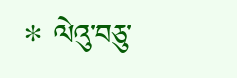* ལེའུ་བཅུ་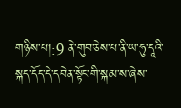གཉིས་པ།:9 ནེ་གུབ་ཅེས་པ་ནི་ཡ་ཧུ་དཱའི་སྐད་དོད་དེ་དབེན་སྟོང་གི་སྐམ་ས་ཞེས་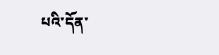པའི་དོན་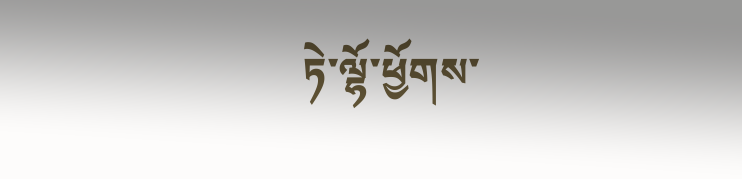ཏེ་ལྷོ་ཕྱོགས་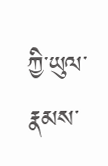ཀྱི་ཡུལ་རྣམས་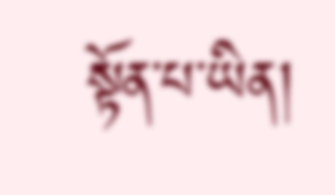སྟོན་པ་ཡིན།